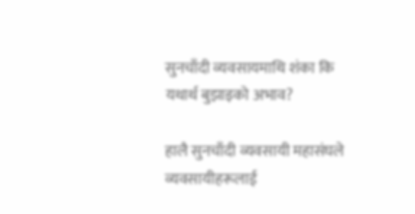सुनचाँदी व्यवसायमाथि शंका कि यथार्थ बुझाइको अभाव?

हालै सुनचाँदी व्यवसायी महासंघले व्यवसायीहरूलाई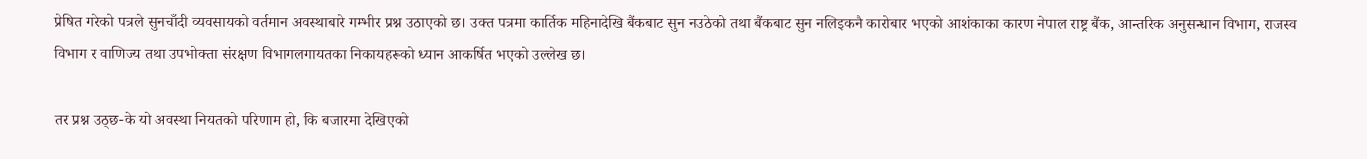प्रेषित गरेको पत्रले सुनचाँदी व्यवसायको वर्तमान अवस्थाबारे गम्भीर प्रश्न उठाएको छ। उक्त पत्रमा कार्तिक महिनादेखि बैंकबाट सुन नउठेको तथा बैंकबाट सुन नलिइकनै कारोबार भएको आशंकाका कारण नेपाल राष्ट्र बैंक, आन्तरिक अनुसन्धान विभाग, राजस्व विभाग र वाणिज्य तथा उपभोक्ता संरक्षण विभागलगायतका निकायहरूको ध्यान आकर्षित भएको उल्लेख छ।

तर प्रश्न उठ्छ-के यो अवस्था नियतको परिणाम हो, कि बजारमा देखिएको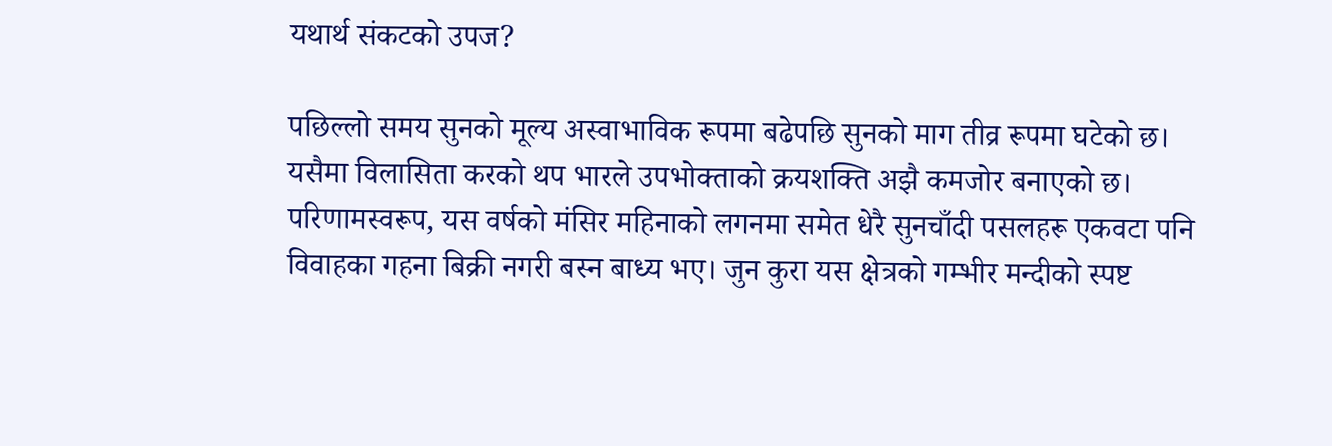यथार्थ संकटको उपज?

पछिल्लो समय सुनको मूल्य अस्वाभाविक रूपमा बढेपछि सुनको माग तीव्र रूपमा घटेको छ। यसैमा विलासिता करको थप भारले उपभोक्ताको क्रयशक्ति अझै कमजोर बनाएको छ। परिणामस्वरूप, यस वर्षको मंसिर महिनाको लगनमा समेत धेरै सुनचाँदी पसलहरू एकवटा पनि विवाहका गहना बिक्री नगरी बस्न बाध्य भए। जुन कुरा यस क्षेत्रको गम्भीर मन्दीको स्पष्ट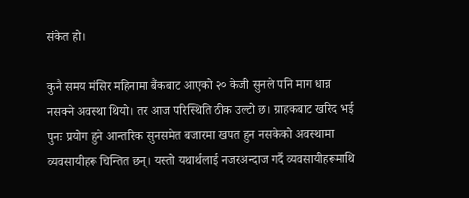संकेत हो।

कुनै समय मंसिर महिनामा बैंकबाट आएको २० केजी सुनले पनि माग धान्न नसक्ने अवस्था थियो। तर आज परिस्थिति ठीक उल्टो छ। ग्राहकबाट खरिद भई पुनः प्रयोग हुने आन्तरिक सुनसमेत बजारमा खपत हुन नसकेको अवस्थामा व्यवसायीहरू चिन्तित छन्। यस्तो यथार्थलाई नजरअन्दाज गर्दै व्यवसायीहरूमाथि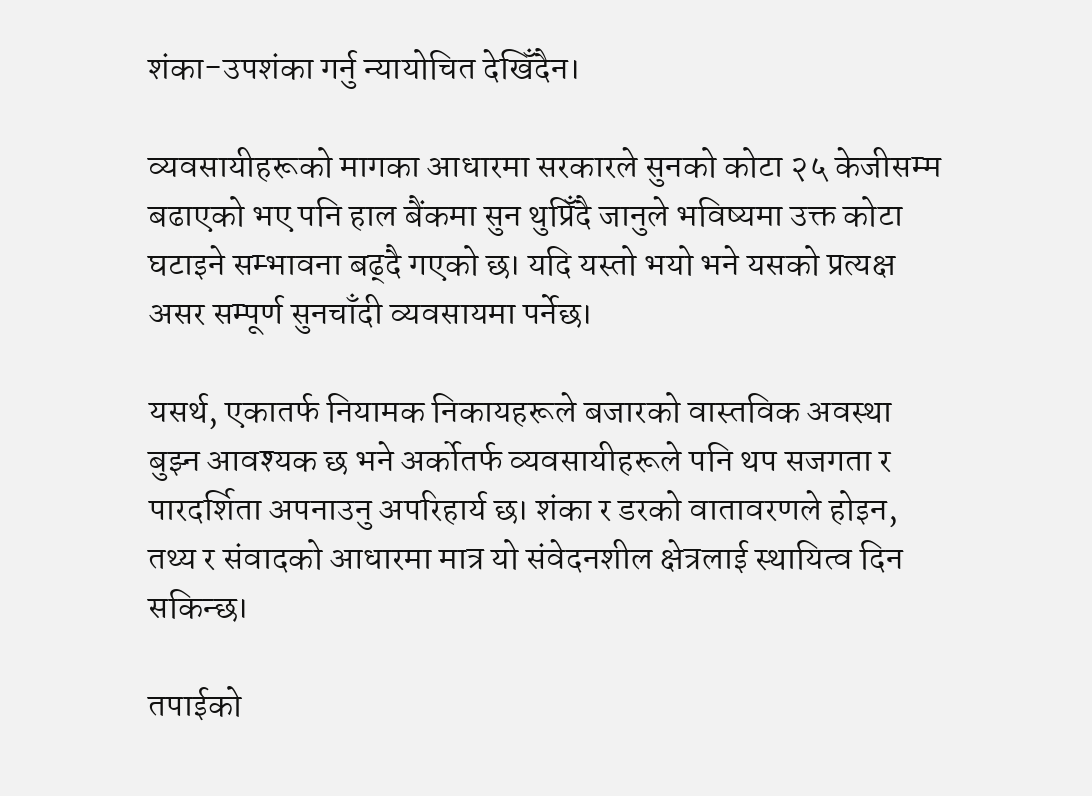शंका-उपशंका गर्नु न्यायोचित देखिँदैन।

व्यवसायीहरूको मागका आधारमा सरकारले सुनको कोटा २५ केजीसम्म बढाएको भए पनि हाल बैंकमा सुन थुप्रिँदै जानुले भविष्यमा उक्त कोटा घटाइने सम्भावना बढ्दै गएको छ। यदि यस्तो भयो भने यसको प्रत्यक्ष असर सम्पूर्ण सुनचाँदी व्यवसायमा पर्नेछ।

यसर्थ, एकातर्फ नियामक निकायहरूले बजारको वास्तविक अवस्था बुझ्न आवश्यक छ भने अर्कोतर्फ व्यवसायीहरूले पनि थप सजगता र पारदर्शिता अपनाउनु अपरिहार्य छ। शंका र डरको वातावरणले होइन, तथ्य र संवादको आधारमा मात्र यो संवेदनशील क्षेत्रलाई स्थायित्व दिन सकिन्छ।

तपाईको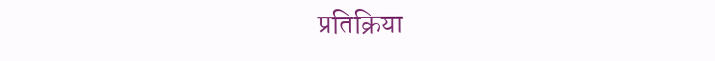प्रतिक्रिया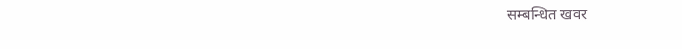सम्बन्धित खवर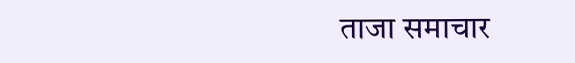ताजा समाचार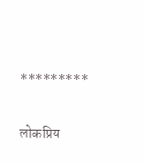*********

लोकप्रिय